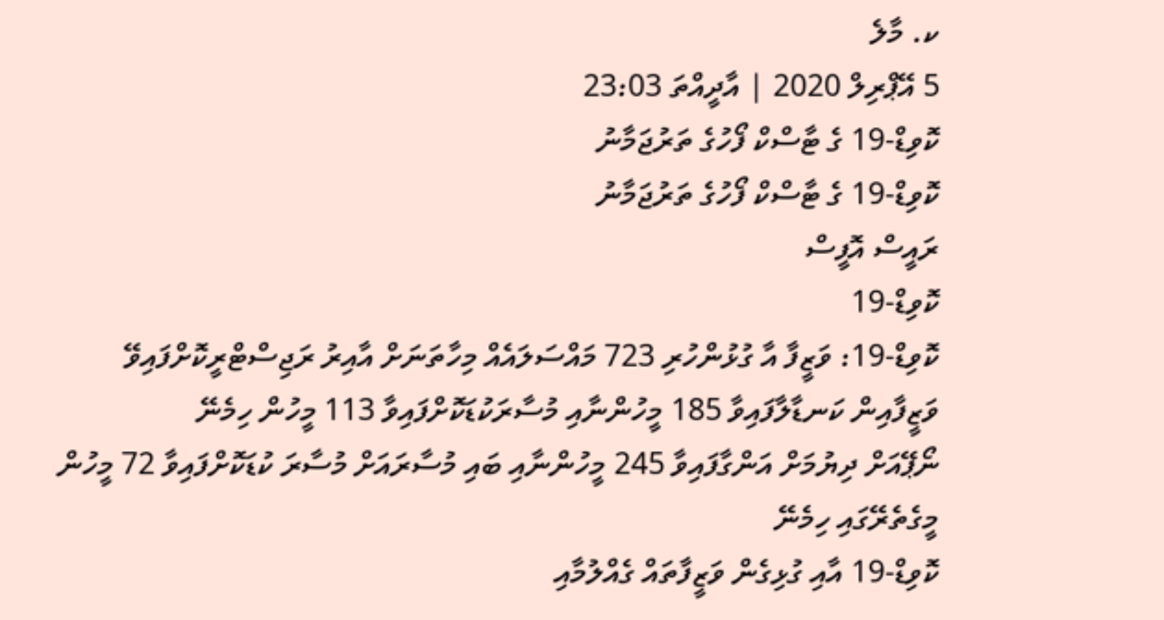ކ. މާލެ
5 އޭޕްރިލް 2020 | އާދީއްތަ 23:03
ކޮވިޑް-19 ގެ ޓާސްކް ފޯހުގެ ތަރުޖަމާނު
ކޮވިޑް-19 ގެ ޓާސްކް ފޯހުގެ ތަރުޖަމާނު
ރައީސް އޮފީސް
ކޮވިޑް-19
ކޮވިޑް-19: ވަޒީފާ އާ ގުޅުންހުރި 723 މައްސަލައެއް މިހާތަނަށް އާއިރު ރަޖިސްޓްރީކޮށްފައިވޭ
ވަޒީފާއިން ކަނޑާލާފައިވާ 185 މީހުންނާއި މުސާރަކުޑަކޮށްފައިވާ 113 މީހުން ހިމެނޭ
ނޯޕޭއަށް ދިޔުމަށް އަންގާފައިވާ 245 މީހުންނާއި ބައި މުސާރައަށް މުސާރަ ކުޑަކޮށްފައިވާ 72 މީހުން މީގެތެރޭގައި ހިމެނޭ
ކޮވިޑް-19 އާއި ގުޅިގެން ވަޒީފާތައް ގެއްލުމާއި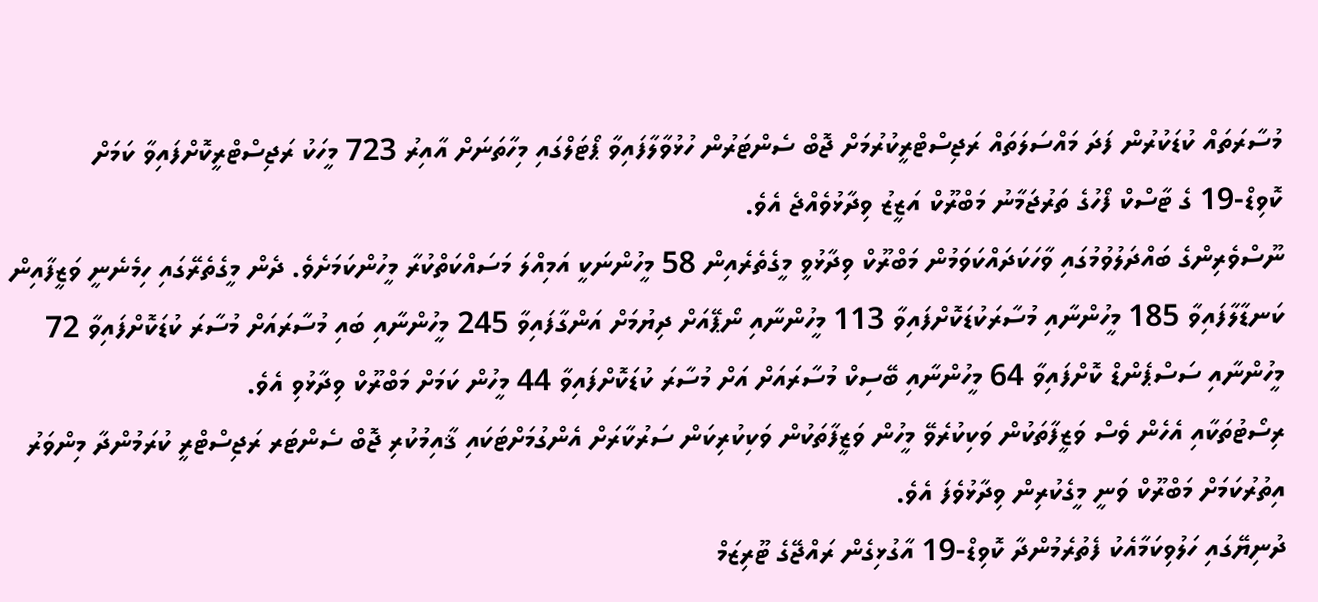މުސާރަތައް ކުޑަކުރުން ފަދަ މައްސަލަތައް ރަޖިސްޓްރީކުރުމަށް ޖޮބް ސެންޓަރުން ހުޅުވާލާފައިވާ ޕޯޓަލްގައި މިހާތަނަށް އާއިރު 723 މީހަކު ރަޖިސްޓްރީކޮށްފައިވާ ކަމަށް ކޮވިޑް-19 ގެ ޓާސްކް ފޯހުގެ ތަރުޖަމާނު މަބްރޫކް އަޒީޒު ވިދާޅުވެއްޖެ އެވެ.
ނޫސްވެރިންގެ ބައްދަލުވުމުގައި ވާހަކަދައްކަވަމުން މަބްރޫކް ވިދާޅުވީ މީގެތެރެއިން 58 މީހުންނަކީ އަމިއްލަ މަސައްކަތްކުރާ މީހުންކަމަށެވެ. ދެން މީގެތެރޭގައި ހިމެނެނީ ވަޒީފާއިން ކަނޑާލާފައިވާ 185 މީހުންނާއި މުސާރަކުޑަކޮށްފައިވާ 113 މީހުންނާއި ނޯޕޭއަށް ދިޔުމަށް އަންގާފައިވާ 245 މީހުންނާއި ބައި މުސާރައަށް މުސާރަ ކުޑަކޮށްފައިވާ 72 މީހުންނާއި ސަސްޕެންޑް ކޮށްފައިވާ 64 މީހުންނާއި ބޭސިކް މުސާރައަށް އަށް މުސާރަ ކުޑަކޮށްފައިވާ 44 މީހުން ކަމަށް މަބްރޫކް ވިދާޅުވި އެވެ.
ރިސޯޓުތަކާއި އެހެން ވެސް ވަޒީފާތަކުން ވަކިކުރެވޭ މީހުން ވަޒީފާތަކުން ވަކިކުރިކަން ސަރުކާރަށް އެންގުމަށްޓަކައި ޤާއިމުކުރި ޖޮބް ސެންޓަރ ރަޖިސްޓްރީ ކުރަމުންދާ މިންވަރު އިތުރުކަމަށް މަބްރޫކް ވަނީ މީގެކުރިން ވިދާޅުވެފަ އެވެ.
ދުނިޔޭގައި ހަލުވިކަމާއެކު ފެތުރެމުންދާ ކޮވިޑް-19 އާގުޅިގެން ރައްޖޭގެ ޓޫރިޒަމް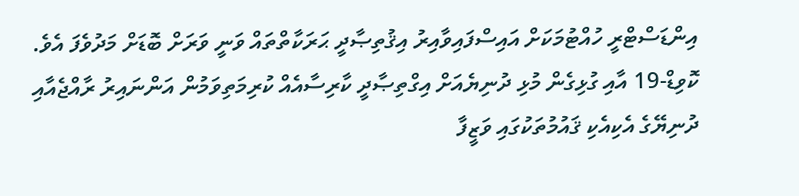އިންޑަސްޓްރީ ހުއްޓުމަކަށް އައިސްފައިވާއިރު އިޤުތިޞާދީ ޙަރަކާތްތައް ވަނީ ވަރަށް ބޮޑަށް މަދުވެފަ އެވެ. ކޮވިޑް-19 އާއި ގުޅިގެން މުޅި ދުނިޔެއަށް އިގްތިޞާދީ ކާރިސާއެއް ކުރިމަތިވަމުން އަންނައިރު ރާއްޖެއާއި ދުނިޔޭގެ އެކިއެކި ޤައުމުތަކުގައި ވަޒީފާ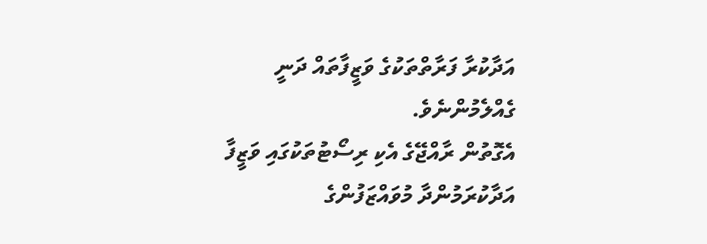އަދާކުރާ ފަރާތްތަކުގެ ވަޒީފާތައް ދަނީ ގެއްލެމުންނެވެ.
އެގޮތުން ރާއްޖޭގެ އެކި ރިސޯޓުތަކުގައި ވަޒީފާ އަދާކުރަމުންދާ މުވައްޒަފުންގެ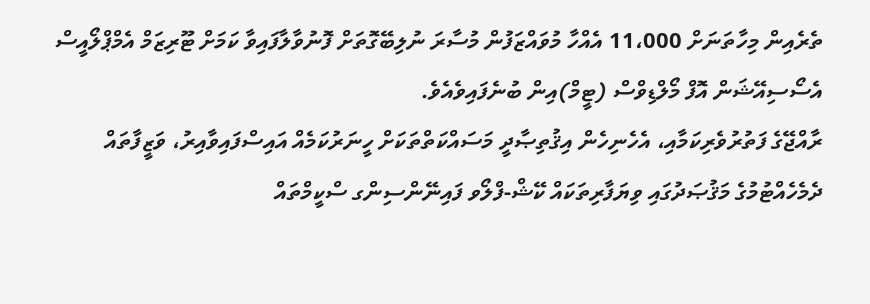ތެރެއިން މިހާތަނަށް 11،000 އެއްހާ މުވައްޒަފުން މުސާރަ ނުލިބޭގޮތަށް ފޮނުވާލާފައިވާ ކަމަށް ޓޫރިޒަމް އެމްޕްލޯއީސް އެސޯސިއޭޝަން އޮފް މޯލްޑިވްސް (ޓީމް)އިން ބުނެފައިވެއެވެ.
ރާއްޖޭގެ ފަތުރުވެރިކަމާއި، އެހެނިހެން އިޤުތިޞާދީ މަސައްކަތްތަކަށް ހީނަރުކަމެއް އައިސްފައިވާއިރު، ވަޒީފާތައް ދެމެހެއްޓުމުގެ މަޤުޞަދުގައި ވިޔަފާރިތަކައް ކޭޝް-ފްލޯވ ފައިނޭންސިންގ ސްކީމްތައް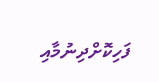ފަހިކޮށްދިނުމާއި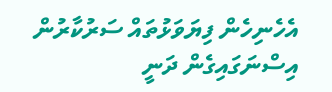އެހެނިހެން ފިޔަވަޅުތައް ސަރުކާރުން އިސްނަގައިގެން ދަނީ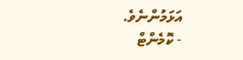އަޅަމުންނެވެ.
- ކޮމެންޓް